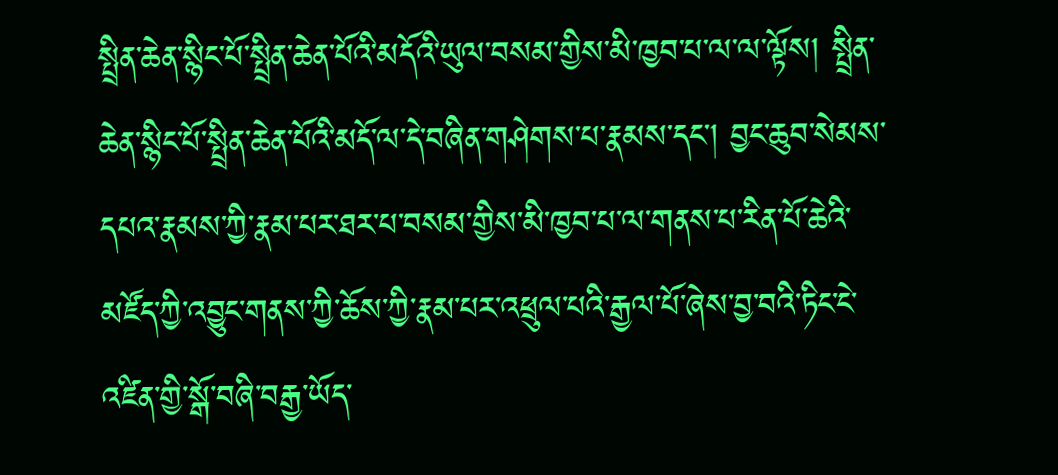སྤྲིན་ཆེན་སྙིང་པོ་སྤྲིན་ཆེན་པོའི་མདོའི་ཡུལ་བསམ་གྱིས་མི་ཁྱབ་པ་ལ་ལ་ལྟོས། སྤྲིན་ཆེན་སྙིང་པོ་སྤྲིན་ཆེན་པོའི་མདོ་ལ་དེ་བཞིན་གཤེགས་པ་རྣམས་དང་། བྱང་ཆུབ་སེམས་དཔའ་རྣམས་ཀྱི་རྣམ་པར་ཐར་པ་བསམ་གྱིས་མི་ཁྱབ་པ་ལ་གནས་པ་རིན་པོ་ཆེའི་མཛོད་ཀྱི་འབྱུང་གནས་ཀྱི་ཆོས་ཀྱི་རྣམ་པར་འཕྲུལ་པའི་རྒྱལ་པོ་ཞེས་བྱ་བའི་ཏིང་ངེ་འཛིན་གྱི་སྒོ་བཞི་བརྒྱ་ཡོད་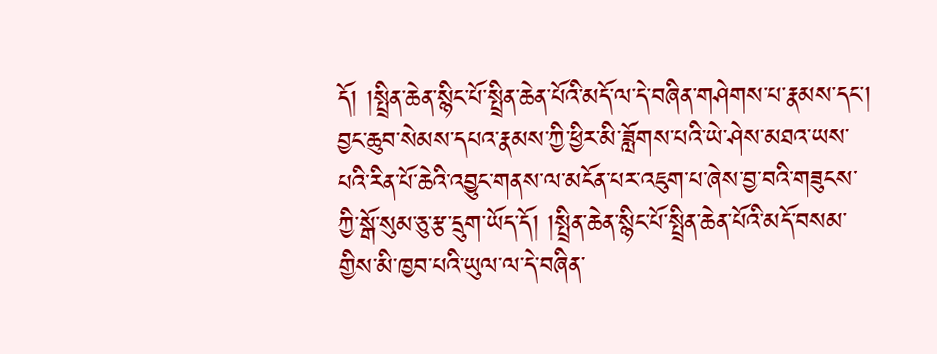དོ། །སྤྲིན་ཆེན་སྙིང་པོ་སྤྲིན་ཆེན་པོའི་མདོ་ལ་དེ་བཞིན་གཤེགས་པ་རྣམས་དང་། བྱང་ཆུབ་སེམས་དཔའ་རྣམས་ཀྱི་ཕྱིར་མི་ཟློགས་པའི་ཡེ་ཤེས་མཐའ་ཡས་པའི་རིན་པོ་ཆེའི་འབྱུང་གནས་ལ་མངོན་པར་འཇུག་པ་ཞེས་བྱ་བའི་གཟུངས་ཀྱི་སྒོ་སུམ་ཅུ་རྩ་དྲུག་ཡོད་དོ། །སྤྲིན་ཆེན་སྙིང་པོ་སྤྲིན་ཆེན་པོའི་མདོ་བསམ་གྱིས་མི་ཁྱབ་པའི་ཡུལ་ལ་དེ་བཞིན་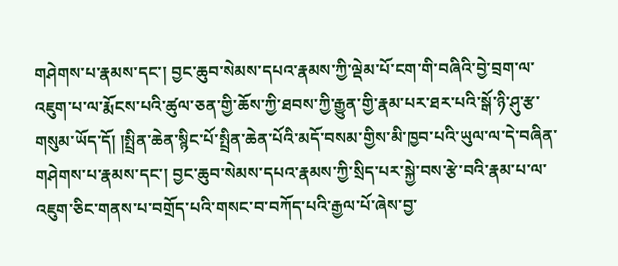གཤེགས་པ་རྣམས་དང་། བྱང་ཆུབ་སེམས་དཔའ་རྣམས་ཀྱི་ལྡེམ་པོ་ངག་གི་བཞིའི་བྱེ་བྲག་ལ་འཇུག་པ་ལ་རྨོངས་པའི་ཚུལ་ཅན་གྱི་ཆོས་ཀྱི་ཐབས་ཀྱི་རྒྱུན་གྱི་རྣམ་པར་ཐར་པའི་སྒོ་ཉི་ཤུ་རྩ་གསུམ་ཡོད་དོ། །སྤྲིན་ཆེན་སྙིང་པོ་སྤྲིན་ཆེན་པོའི་མདོ་བསམ་གྱིས་མི་ཁྱབ་པའི་ཡུལ་ལ་དེ་བཞིན་གཤེགས་པ་རྣམས་དང་། བྱང་ཆུབ་སེམས་དཔའ་རྣམས་ཀྱི་སྲིད་པར་སྐྱེ་བས་རྩེ་བའི་རྣམ་པ་ལ་འཇུག་ཅིང་གནས་པ་བགྲོད་པའི་གསང་བ་བཀོད་པའི་རྒྱལ་པོ་ཞེས་བྱ་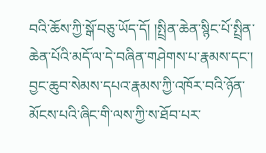བའི་ཆོས་ཀྱི་སྒོ་བཅུ་ཡོད་དོ། །སྤྲིན་ཆེན་སྙིང་པོ་སྤྲིན་ཆེན་པོའི་མདོ་ལ་དེ་བཞིན་གཤེགས་པ་རྣམས་དང་། བྱང་ཆུབ་སེམས་དཔའ་རྣམས་ཀྱི་འཁོར་བའི་ཉོན་མོངས་པའི་ཞིང་གི་ལས་ཀྱི་ས་ཐོབ་པར་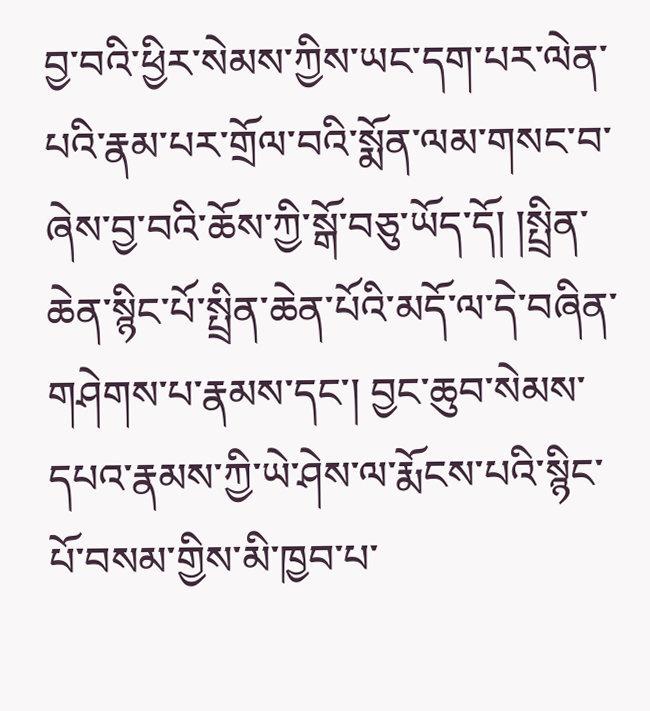བྱ་བའི་ཕྱིར་སེམས་ཀྱིས་ཡང་དག་པར་ལེན་པའི་རྣམ་པར་གྲོལ་བའི་སྨོན་ལམ་གསང་བ་ཞེས་བྱ་བའི་ཆོས་ཀྱི་སྒོ་བཅུ་ཡོད་དོ། །སྤྲིན་ཆེན་སྙིང་པོ་སྤྲིན་ཆེན་པོའི་མདོ་ལ་དེ་བཞིན་གཤེགས་པ་རྣམས་དང་། བྱང་ཆུབ་སེམས་དཔའ་རྣམས་ཀྱི་ཡེ་ཤེས་ལ་རྨོངས་པའི་སྙིང་པོ་བསམ་གྱིས་མི་ཁྱབ་པ་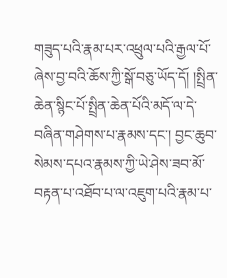གཟུད་པའི་རྣམ་པར་འཕྲུལ་པའི་རྒྱལ་པོ་ཞེས་བྱ་བའི་ཆོས་ཀྱི་སྒོ་བཅུ་ཡོད་དོ། །སྤྲིན་ཆེན་སྙིང་པོ་སྤྲིན་ཆེན་པོའི་མདོ་ལ་དེ་བཞིན་གཤེགས་པ་རྣམས་དང་། བྱང་ཆུབ་སེམས་དཔའ་རྣམས་ཀྱི་ཡེ་ཤེས་ཟབ་མོ་བརྟན་པ་འཐོབ་པ་ལ་འཇུག་པའི་རྣམ་པ་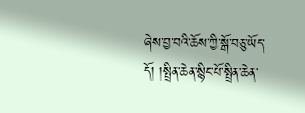ཞེས་བྱ་བའི་ཆོས་ཀྱི་སྒོ་བཅུ་ཡོད་དོ། །སྤྲིན་ཆེན་སྙིང་པོ་སྤྲིན་ཆེན་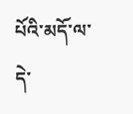པོའི་མདོ་ལ་དེ་